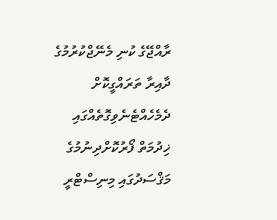ރާއްޖޭގެ ކުނި މެނޭޖްކުރުމުގެ ދާއިރާ ތަރައްގީކޮށް ދެމެހެއްޓެނެވިގޮތެއްގައި ޚިދުމަތް ފޯރުކޮށްދިނުމުގެ މަޤްސަދުގައި މިނިސްޓްރީ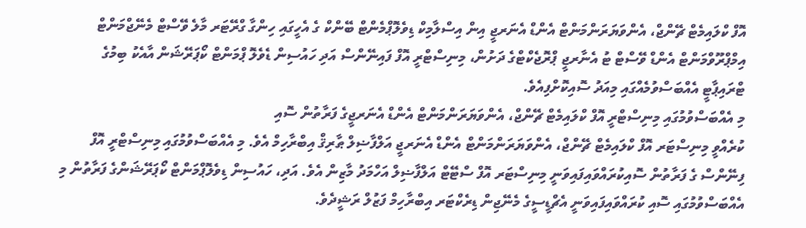އޮފް ކްލައިމެޓް ޗޭންޖް، އެންވަޔަރަންމަންޓް އެންޑް އެނަރޖީ އިން އިސްލާމިކް ޑިވެލޮޕްމެންޓް ބޭންކް ގެ އެހީގައި ހިންގާ ގްރޭޓަރ މާލެ ވޭސްޓް މެނޭޖްމަންޓް އިމްޕްރޫވްމަންޓް އެންޑް ވޭސްޓް ޓު އެނާރޖީ ޕްރޮޖެކްޓްގެ ދަށުން، މިނިސްޓްރީ އޮފް ފައިނޭންސް އަދި ހައުސިން ޑެވެލޮ ޕްމަންޓް ކޯޕަރޭޝަން އާއެކު ބިމުގެ ޓްރައިޕާޓީ އެއްބަސްވުމެއްގައި މިއަދު ސޮއިކޮށްފިއެވެ.
މި އެއްބަސްވުމުގައި މިނިސްޓްރީ އޮފް ކްލައިމެޓް ޗޭންޖް، އެންވަޔަރަންމަންޓް އެންޑް އެނަރޖީގެ ފަރާތުން ސޮއި
ކުރެއްވީ މިނިސްޓަރ އޮފް ކްލައިމެޓް ޗޭންޖް، އެންވަޔަރަންމަންޓް އެންޑް އެނަރޖީ އަލްފާޟިލް ޠާރިޤް އިބްރާހިމް އެވެ. މި އެއްބަސްވުމުގައި މިނިސްޓްރީ އޮފް ފިނޭންސް ގެ ފަރާތުން ސޮއިކުރައްވައިފައިވަނީ މިނިސްޓަރ އޮފް ސްޓޭޓް އަލްފާޟިލް އަހްމަދު މާޒިން އެވެ. އަދި، ހައުސިން ޑިވެލޮޕްމަންޓް ކޯޕަރޭޝަންގެ ފަރާތުން މި އެއްބަސްވުމުގައި ސޮއި ކުރައްވައިފައިވަނީ އެޗްޑީސީގެ މެނޭޖިން ޑިރެކްޓަރ އިބްރާހިމް ފަޒުލް ރަޝީދެވެ.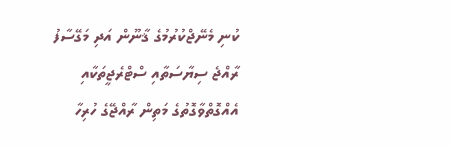ކުނި މެނޭޖްކުރުމުގެ ޤާނޫން އަދި މަގޭސާފު ރާއްޖެ ސިޔާސަތާއި ސްޓްރެޖީތަކާއި އެއްގޮތްވާގޮތުގެ މަތިން ރާއްޖޭގެ ހުރިހާ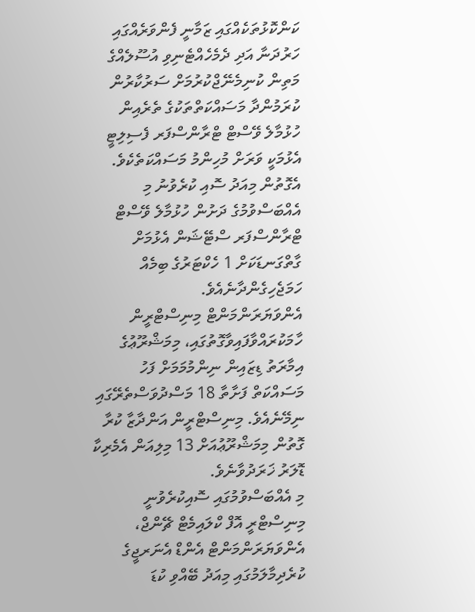ކަންކޮޅުތަކެއްގައި ޒަމާނީ ފެންވަރެއްގައި ހަރުދަނާ އަދި ދެމެހެއްޓެނިވި އުސޫލެއްގެ މަތިން ކުނިމެނޭޖްކުރުމަށް ސަރުކާރުން ކުރަމުންދާ މަސައްކަތްތަކުގެ ތެރެއިން ހުޅުމާލެ ވޭސްޓް ޓްރާންސްފަރ ފެސިލިޓީ އެޅުމަކީ ވަރަށް މުހިންމު މަސައްކަތެކެވެ.
އެގޮތުން މިއަދު ސޮއި ކުރެވުނު މި އެއްބަސްވުމުގެ ދަށުން ހުޅުމާލެ ވޭސްޓް ޓްރާންސްފަރ ސްޓޭޝަން އެޅުމަށް ގާތްގަނޑަކަށް 1 ހެކްޓަރުގެ ބިމެއް ހަމަޖެހިގެންދާނެއެވެ.
އެންވަޔަރަންމަންޓް މިނިސްޓްރީން ހާމަކުރައްވާފައިވާގޮތުގައި، މިމަޝްރޫޢުގެ އިމާރަތު ޑިޒައިން ނިންމުމަމަށް ފަހު މަސައްކަތް ފަށާތާ 18 މަސްދުވަސްތެރޭގައި ނިމޭނެއެވެ. މިނިސްޓްރީން އަންދާޒާ ކުރާ ގޮތުން މިމަޝްރޫޢުއަށް 13 މިލިއަން އެމެރިކާ ޑޮލަރު ޚަރަދުވާނެވެ.
މި އެއްބަސްވުމުގައި ސޮއިކުރެވުނީ މިނިސްޓްރީ އޮފް ކްލައިމެޓް ޗޭންޖް، އެންވަޔަރަންމަންޓް އެންޑް އެނަރޖީގެ
ކުރެދިމާލަމުގައި މިއަދު ބޭއްވި ކުޑަ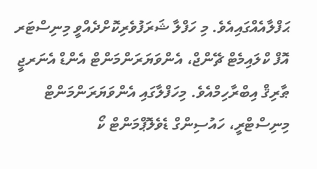ޙަފްލާއެއްގައިއެވެ. މި ހަފްލާ ޝަރަފުވެރިކޮށްދެއްވީ މިނިސްޓަރ އޮފް ކްލައިމެޓް ޗޭންޖް، އެންވަޔަރަންމަންޓް އެންޑް އެނަރޖީ ޠާރިޤް އިބްރާހިމްއެވެ. މިހަފްލާގައި އެންވަޔަރަންމަންޓް މިނިސްޓްރީ، ހައުސިންގް ޑެވެލޮޕްމަންޓް ކޯ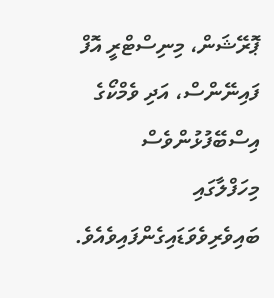ޕޮރޭޝަން، މިނިސްޓްރީ އޮފް ފައިނޭންސް، އަދި ވެމްކޯގެ އިސްބޭފުޅުންވެސް މިހަފްލާގައި ބައިވެރިވެވަޑައިގެންފައިވެއެވެ.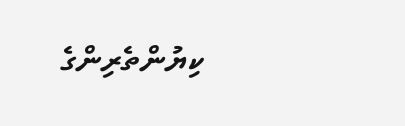ކިޔުންތެރިންގެ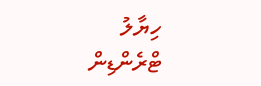ހިޔާލު
ޓްރެންޑިން